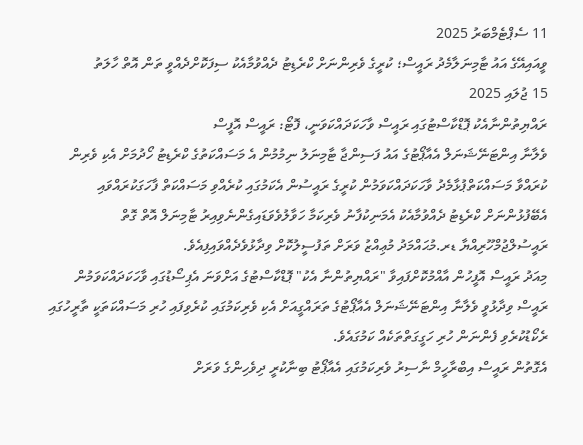11 ސެޕްޓެމްބަރު 2025
ވީއައިއޭގެ އައު ޓާމިނަލާމެދު ރައީސް؛ ކުރީގެ ވެރިންނަށް ކްރެޑިޓު ދެއްވުމާއެކު ސިފަކޮށްދެއްވީ ތަން އޮތް ހާލަތު
15 ޖުލައި 2025
ރައްޔިތުންނާއެކު ޕޮޑްކާސްޓުގައި ރައީސް ވާހަކަދައްކަވަނީ، ފޮޓޯ: ރައީސް އޮފީސް
ވެލާނާ އިންޓަނޭޝަނަލް އެއާޕޯޓުގެ އައު ފަސިންޖާ ޓާމިނަލު ނިމުމުން އެ މަސައްކަތުގެ ކްރެޑިޓު ހޯދުމަށް އެކި ވެރިން ކުރައްވާ މަސައްކަތްޕުޅާމެދު ވާހަކަދައްކަވަމުން ކުރީގެ ރައީސުން އެކަމުގައި ކުރެއްވި މަސައްކަތް ފާހަގަކުރައްވައި އެބޭފުޅުންނަށް ކްރެޑިޓު ދެއްވުމާއެކު އެމަނިކުފާނު ވެރިކަމާ ހަވާލުވެވަޑައިގެންނެވިއިރު ޓާމިނަލް އޮތް ގޮތް ރައީސުލްޖުމްހޫރިއްޔާ ޑރ.މުޙައްމަދު މުޢިއްޒު ވަރަށް ތަފުސީލުކޮށް ވިދާޅުވެދެއްވައިފިއެވެ.
މިއަދު ރައީސް އޮފީހުން އާއްމުކޮށްފައިވާ "ރައްޔިތުންނާ އެކު" ޕޮޑްކާސްޓުގެ އަށްވަނަ އެޕިސޯޑުގައި ވާހަކަދައްކަވަމުން ރައީސް ވިދާޅުވީ ވެލާނާ އިންޓަނޭޝަނަލް އެއާޕޯޓުގެ ތަރައްގީއަށް އެކި ވެރިކަމުގައި ކުރެވިފައި ހުރި މަސައްކަތަކީ ތާރީހުގައި ރެކޯޑުކުރެވި ފެންނަން ހުރި ހަގީގަތްތަކެއް ކަމުގައެވެ.
އެގޮތުން ރައީސް އިބްރާހީމް ނާސިރު ވެރިކަމުގައި އެއާޕޯޓު ބިނާކުރީ ދިވެހިންގެ ވަރަށް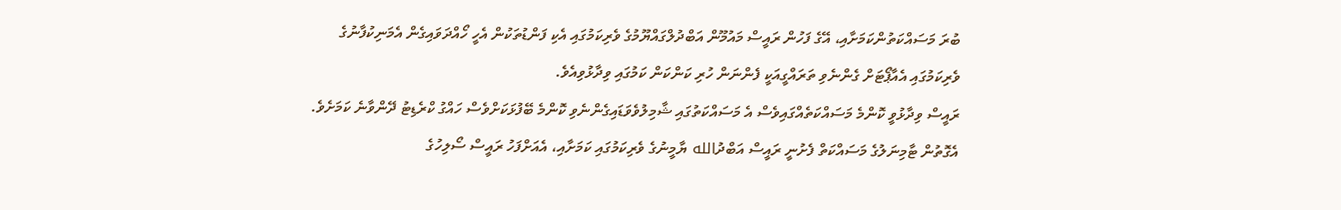ބުރަ މަސައްކަތުންކަމަށާއި، އޭގެ ފަހުން ރައީސް މައުމޫން އަބްދުލްގައްޔޫމުގެ ވެރިކަމުގައި އެކި ފަންޑުތަކުން އެހީ ހޯއްދަވައިގެން އެމަނިކުފާނުގެ ވެރިކަމުގައި އެއާޕޯޓަށް ގެންނެވި ތަރައްގީއަކީ ފެންނަން ހުރި ކަންކަން ކަމުގައި ވިދާޅުވިއެވެ.
ރައީސް ވިދާޅުވީ ކޮންމެ މަސައްކަތެއްގައިވެސް އެ މަސައްކަތުގައި ޝާމިލުވެވަޑައިގެންނެވި ކޮންމެ ބޭފުޅަކަށްވެސް ހައްގު ކްރެޑިޓު ދޭންވާނެ ކަމަށެވެ. އެގޮތުން ޓާމިނަލުގެ މަސައްކަތް ފެށުނީ ރައީސް އަބްދުالله ޔާމީނުގެ ވެރިކަމުގައި ކަމަށާއި، އެއަށްފަހު ރައީސް ސޯލިހުގެ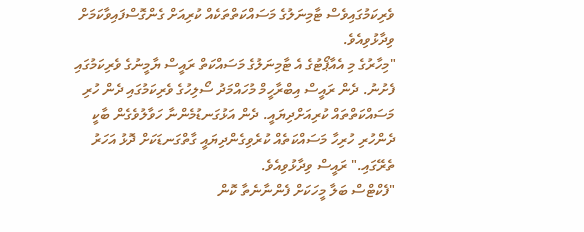ވެރިކަމުގައިވެސް ޓާމިނަލުގެ މަސައްކަތްތަކެއް ކުރިއަށް ގެންގޮސްފައިވާކަމަށް ވިދާޅުވިއެވެ.
"މިހާރުގެ މި އެއާޕޯޓުގެ އެ ޓާމިނަލުގެ މަސައްކަތް ރައީސް ޔާމީނުގެ ވެރިކަމުގައި ފެށުނު. ދެން ރައީސް އިބްރާހީމް މުހައްމަދު ސޯލިހުގެ ވެރިކަމުގައި ދެން ހުރި މަސައްކަތްތައް ކުރިއަށްދިޔައީ. ދެން އަޅުގަނޑުމެންނާ ހަވާލުވެގެން ބާކީ ދެންހުރި ހުރިހާ މަސައްކަތެއް ކުރެވިގެންދިޔައީ ގާތްގަނޑަކަށް ދޮޅު އަހަރު ތެރޭގައި." ރައީސް ވިދާޅުވިއެވެ.
"ފެކްޓްސް ބަލާ މީހަކަށް ފެންނާނެތާ ކޮން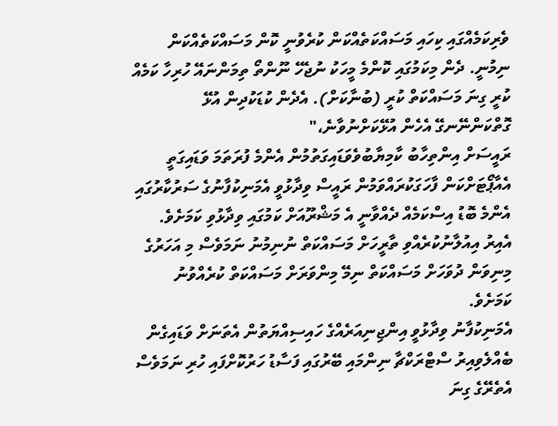ވެރިކަމެއްގައި ކިހައި މަސައްކަތެއްކަން ކުރެވުނީ ކޮން މަސައްކަތެއްކަން ނިމުނީ. ދެން މިކަމުގައި ކޮންމެ މީހަކު ނުޖެހޭ ނޫންތޯ ތިމަންނައޭ ހުރިހާ ކަމެއް ކުރީ ގިނަ މަސައްކަތް ކުރީ (ބުނާކަށް). އެދެން ކުޑަކުދިން އުޅޭ ގޮތްކަންނޭނގޭ އެހެން އުޅޭކަށްނުވާނެ،"
ރައީސަށް އިންތިހާބު ކާމިޔާބުވެވަޑައިގަތުމުން އެންމެ ފުރަތަމަ ވަޑައިގަތީ އެއާޕޯޓަށްކަން ފާހަގަކުރައްވަމުން ރައީސް ވިދާޅުވީ އެމަނިކުފާނުގެ ސަރުކާރުގައި އެންމެ ބޮޑު އިސްކަމެއް ދެއްވާނީ އެ މަޝްރޫއަށް ކަމުގައި ވިދާޅުވި ކަމަށެވެ. އެއިރު އިއުލާނުކުރެއްވި ތާރީހަށް މަސައްކަތް ނުނިމުނު ނަމަވެސް މި އަހަރުގެ މިނިވަން ދުވަހަށް މަސައްކަތް ނިމޭ މިންވަރަށް މަސައްކަތް ކުރެއްވުނު ކަމަށެވެ.
އެމަނިކުފާނު ވިދާޅުވީ އިންޖިނިއަރެއްގެ ހައިސިއްޔަތުން އެތަނަށް ވަޑައިގެން ބެއްލެވިއިރު ސްޓްރަކްޗާ ނިންމައި ބޭރުގައި ފަސާޑު ހަރުކޮށްފައި ހުރި ނަމަވެސް އެތެރޭގެ ގިނަ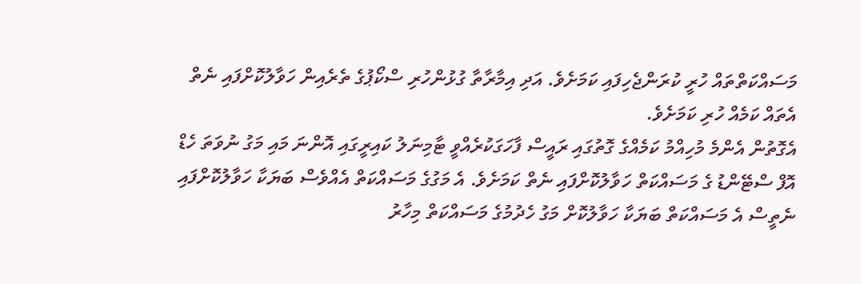މަސައްކަތްތައް ހުރީ ކުރަންޖެހިފައި ކަމަށެވެ. އަދި އިމާރާތާ ގުޅުންހުރި ސްކޯޕުގެ ތެރެއިން ހަވާލުކޮށްފައި ނެތް އެތައް ކަމެއް ހުރި ކަމަށެވެ.
އެގޮތުން އެންމެ މުހިއްމު ކަމެއްގެ ގޮތުގައި ރައީސް ފާހަގަކުރެއްވީ ޓާމިނަލު ކައިރީގައި އޮންނަ މައި މަގު ނުވަތަ ހެޑް އޮފް ސްޓޭންޑު ގެ މަސައްކަތް ހަވާލުކޮށްފައި ނެތް ކަމަށެވެ. އެ މަގުގެ މަސައްކަތް އެއްވެސް ބަޔަކާ ހަވާލުކޮށްފައި ނެތީސް އެ މަސައްކަތް ބަޔަކާ ހަވާލުކޮށް މަގު ހެދުމުގެ މަސައްކަތް މިހާރު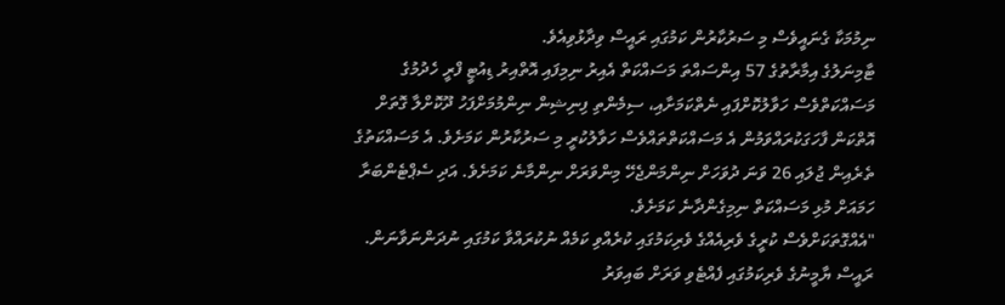ނިމުމަކާ ގެނައީވެސް މި ސަރުކާރުން ކަމުގައި ރައީސް ވިދާޅުވިއެވެ.
ޓާމިނަލުގެ އިމާރާތުގެ 57 އިންސައްތަ މަސައްކަތް އެއިރު ނިމިފައި އޮތްއިރު ޑިއުޓީ ފްރީ ހެދުމުގެ މަސައްކަތްވެސް ހަވާލުކޮށްފައި ނެތްކަމަށާއި، ސިމެންތި ފިނިޝިން ނިންމުމަށްފަހު ދޫކޮށްލާ ގޮތަށް އޮތްކަން ފާހަގަކުރައްވަމުން އެ މަސައްކަތްތައްވެސް ހަވާލުކުރީ މި ސަރުކާރުން ކަމަށެވެ. އެ މަސައްކަތުގެ ތެރެއިން ޖުލައި 26 ވަނަ ދުވަހަށް ނިންމަންޖެހޭ މިންވަރަށް ނިންމާނެ ކަމަށެވެ. އަދި ސެޕްޓެންބަރާ ހަމައަށް މުޅި މަސައްކަތް ނިމިގެންދާނެ ކަމަށެވެ.
"އެއްގޮތަކަށްވެސް ކުރީގެ ވެރިއެއްގެ ވެރިކަމުގައި ކުރެއްވި ކަމެއް ނުކުރައްވާ ކަމުގައި ނުދަންނަވާނަން. ރައީސް ޔާމީނުގެ ވެރިކަމުގައި ފެއްޓެވި ވަރަށް ބައިވަރު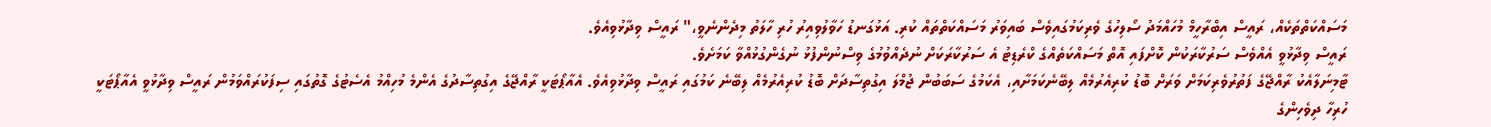މަސައްކަތްތަކެއް، ރައީސް އިބްރާހީމް މުހައްމަދު ސޯލިހުގެ ވެރިކަމުގައިވެސް ބައިވަރު މަސައްކަތްތައް ކުރި. އަޅުގަނޑު ހަވާލުވިއިރު ހުރި ހާލަތު މިދެންނެވީ،" ރައީސް ވިދާޅުވިއެވެ.
ރައީސް ވިދާޅުވީ އެއްވެސް ސަރުކާރަކުން ކޮށްފައި އޮތް މަސައްކަތެއްގެ ކްރެޑިޓު އެ ސަރުކާރަކަށް ނުދެއްވުމުގެ ވިސްނުންފުޅު ނުގެންގުޅުއްވާ ކަމަށެވެ.
ޓާމިނަލާއެކު ރާއްޖޭގެ ފަތުރުވެރިކަމަށް ވަރަށް ބޮޑު ކުރިއެރުމެއް ލިބޭނެކަމަށާއި، އެކަމުގެ ސަބަބުން ޖުމްލަ އިގުތިސާދަށް ބޮޑު ކުރިއެރުމެއް ލިބޭނެ ކަމުގައި ރައީސް ވިދާޅުވިއެވެ. އެއާޕޯޓަކީ ރާއްޖޭގެ އިގުތިސާދުގެ އެންމެ މުހިއްމު އެސެޓުގެ ގޮތުގައި ސިފަކުރައްވަމުން ރައީސް ވިދާޅުވީ އެއާޕޯޓަކީ ހުރިހާ ދިވެހިންގެ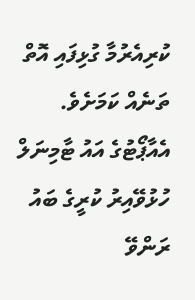ކުރިއެރުމާ ގުޅިފައި އޮތް ތަނެއް ކަމަށެވެ.
އެއާޕޯޓުގެ އައު ޓާމިނަލް ހުޅުވޭއިރު ކުރީގެ ބައު ރަންވޭ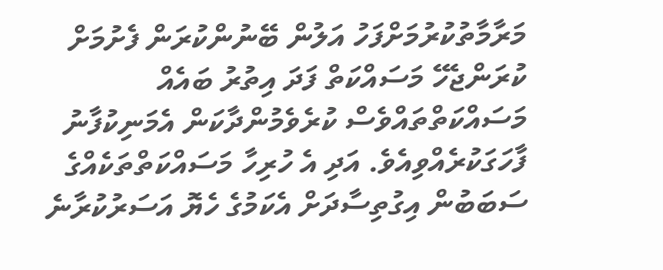މަރާމާތުކުރުމަށްފަހު އަލުން ބޭނުންކުރަން ފެށުމަށް ކުރަންޖެހޭ މަސައްކަތް ފަދަ އިތުރު ބައެއް މަސައްކަތްތައްވެސް ކުރެވެމުންދާކަން އެމަނިކުފާނު ފާހަގަކުރެއްވިއެވެ. އަދި އެ ހުރިހާ މަސައްކަތްތަކެއްގެ ސަބަބުން އިގުތިސާދަށް އެކަމުގެ ހެޔޮ އަސަރުކުރާނެ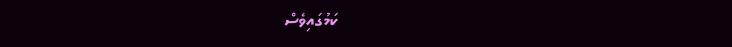ކަމުގައިވެސް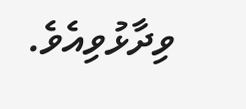ވިދާޅުވިއެވެ.